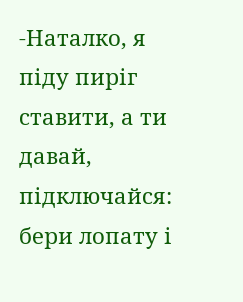-Наталко, я піду пиріг ставити, а ти давай, підключайся: бери лопату і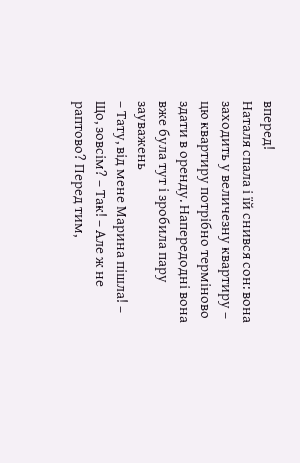вперед!
Наталя спала і їй снився сон: вона заходить у величезну квартиру – цю квартиру потрібно терміново здати в оренду. Напередодні вона вже була тут і зробила пару зауважень
– Тату, від мене Марина пішла! – Що, зовсім? – Так! – Але ж не раптово? Перед тим,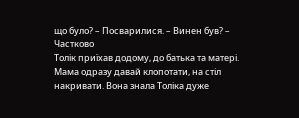що було? – Посварилися. – Винен був? – Частково
Толік приїхав додому, до батька та матері. Мама одразу давай клопотати, на стіл накривати. Вона знала Толіка дуже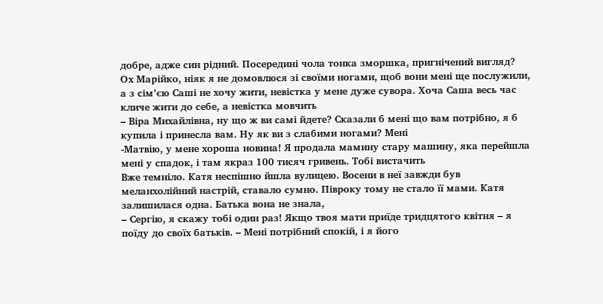добре, адже син рідний. Посередині чола тонка зморшка, пригнічений вигляд?
Ох Марійко, ніяк я не домовлюся зі своїми ногами, щоб вони мені ще послужили, а з сім’єю Саші не хочу жити, невістка у мене дуже сувора. Хоча Саша весь час кличе жити до себе, а невістка мовчить
– Віра Михайлівна, ну що ж ви самі йдете? Сказали б мені що вам потрібно, я б купила і принесла вам. Ну як ви з слабими ногами? Мені
-Матвію, у мене хороша новина! Я продала мамину стару машину, яка перейшла мені у спадок, і там якраз 100 тисяч гривень. Тобі вистачить
Вже темніло. Катя неспішно йшла вулицею. Восени в неї завжди був меланхолійний настрій, ставало сумно. Півроку тому не стало її мами. Катя залишилася одна. Батька вона не знала,
– Сергію, я скажу тобі один раз! Якщо твоя мати приїде тридцятого квітня – я поїду до своїх батьків. – Мені потрібний спокій, і я його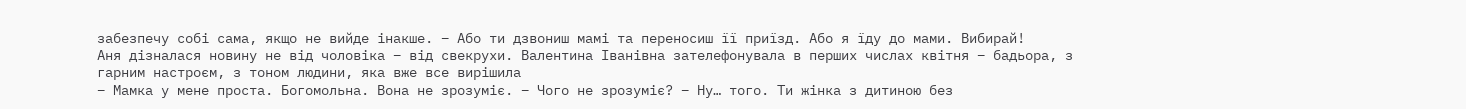забезпечу собі сама, якщо не вийде інакше. – Або ти дзвониш мамі та переносиш її приїзд. Або я їду до мами. Вибирай!
Аня дізналася новину не від чоловіка – від свекрухи. Валентина Іванівна зателефонувала в перших числах квітня – бадьора, з гарним настроєм, з тоном людини, яка вже все вирішила
– Мамка у мене проста. Богомольна. Вона не зрозуміє. – Чого не зрозуміє? – Ну… того. Ти жінка з дитиною без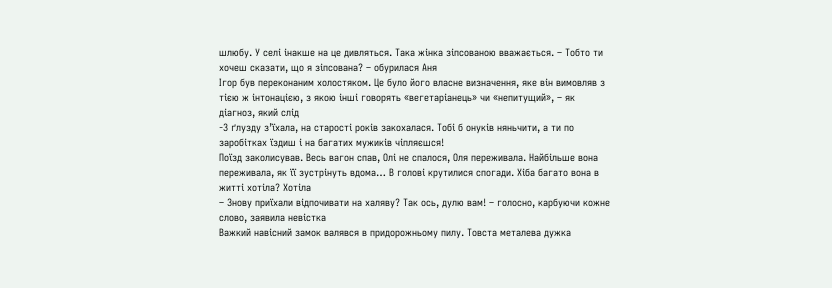шлюбу. У селі інакше на це дивляться. Така жінка зіпсованою вважається. – Тобто ти хочеш сказати, що я зіпсована? – обурилася Аня
Ігор був переконаним холостяком. Це було його власне визначення, яке він вимовляв з тією ж інтонацією, з якою інші говорять «вегетаріанець» чи «непитущий», – як діагноз, який слід
-З ґлузду з’їхала, на старості років закохалася. Тобі б онуків няньчити, а ти по заробітках їздиш і на багатих мужиків чіпляєшся!
Поїзд заколисував. Весь вагон спав, Олі не спалося, Оля переживала. Найбільше вона переживала, як її зустрінуть вдома… В голові крутилися спогади. Хіба багато вона в житті хотіла? Хотіла
– Знову приїхали відпочивати на халяву? Так ось, дулю вам! – голосно, карбуючи кожне слово, заявила невістка
Важкий навісний замок валявся в придорожньому пилу. Товста металева дужка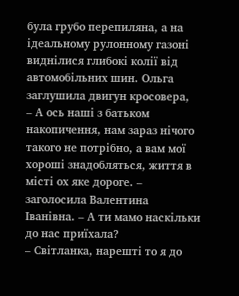була грубо перепиляна, а на ідеальному рулонному газоні виднілися глибокі колії від автомобільних шин. Ольга заглушила двигун кросовера,
– А ось наші з батьком накопичення, нам зараз нічого такого не потрібно, а вам мої хороші знадобляться, життя в місті ох яке дороге. – заголосила Валентина Іванівна. – А ти мамо наскільки до нас приїхала?
– Світланка, нарешті то я до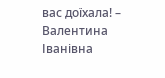вас доїхала! – Валентина Іванівна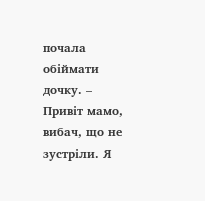почала обіймати дочку. – Привіт мамо, вибач, що не зустріли. Я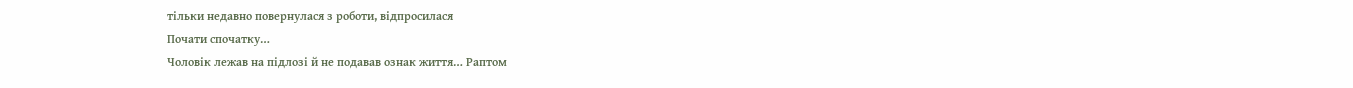тільки недавно повернулася з роботи, відпросилася
Почати спочатку…
Чоловік лежав на підлозі й не подавав ознак життя… Раптом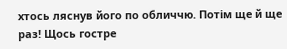хтось ляснув його по обличчю. Потім ще й ще раз! Щось гостре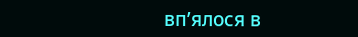вп’ялося в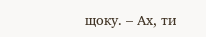щоку. – Ах, ти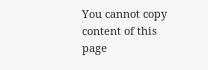You cannot copy content of this page